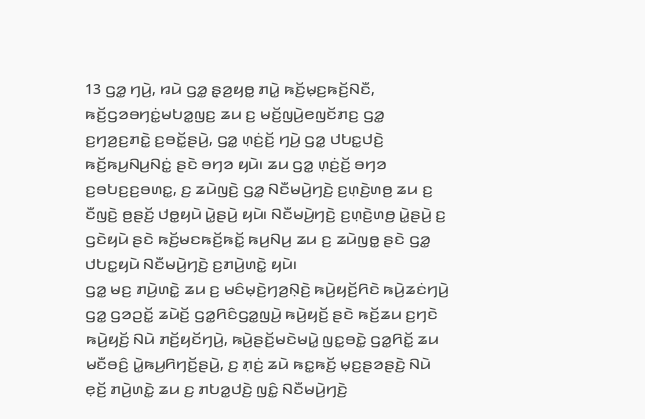13 ꤞꤤ꤭ ꤚꤣꤧ꤬, ꤙꤣꤧ ꤞꤤ꤭ ꤔ꤫ꤤ꤬ꤟꤥ꤭ ꤊꤣꤧ꤭ ꤒꤢꤩ꤬ꤗ꤫ꤢ꤬ꤒꤢꤩ꤬ꤡꤢꤪ, ꤒꤢꤩ꤬ꤞꤤꤋꤚꤢꤦ꤭ꤗꤝꤤ꤭ꤜꤢ꤬ ꤘꤣ ꤢ꤬ ꤗꤢꤩ꤬ꤜꤣꤧ꤬ꤕꤜꤢꤩꤊꤢ꤬ ꤞꤤ꤭ ꤢ꤬ꤚꤤ꤬ꤢ꤬ꤊꤢꤧ꤭ ꤢ꤬ꤋꤢꤩ꤭ꤔꤣꤧ꤬, ꤞꤤ꤭ ꤛ꤫ꤢꤦ꤬ꤢꤩ꤬ ꤚꤣꤧ꤬ ꤞꤤ꤭ ꤓꤝꤢ꤭ꤓꤢꤧ꤬ ꤒꤢꤩ꤬ꤒꤣ꤬ꤡꤣ꤬ꤡꤢꤦ꤭ ꤔꤢꤧ ꤋꤚꤤ ꤟꤣꤧ꤯ ꤘꤣ ꤞꤤ꤭ ꤛ꤫ꤢꤦ꤬ꤢꤩ꤬ ꤋꤚꤤ ꤢ꤬ꤋꤝꤢ꤬ꤢ꤬ꤋꤛꤢ꤭, ꤢ꤬ ꤘꤣꤧꤜꤢꤧ꤬ ꤞꤤ꤭ ꤡꤢꤪꤗꤣꤧ꤬ꤚꤢꤧ꤬ ꤢ꤬ꤛ꤫ꤢꤧ꤬ꤛꤥ꤬ ꤘꤣ ꤢ꤬ ꤢꤪꤜꤢꤧ꤬ ꤥ꤬ꤔꤢꤩ꤬ ꤓꤥ꤭ꤟꤣꤧ ꤣꤧ꤭ꤔꤣꤧ꤬ ꤟꤣꤧ꤯ ꤡꤢꤪꤗꤣꤧ꤬ꤚꤢꤧ꤬ ꤢ꤬ꤛ꤫ꤢꤧ꤬ꤛꤥ꤬ ꤣꤧ꤭ꤔꤣꤧ꤬ ꤢ꤬ ꤞꤢꤧꤟꤣꤧ ꤔꤢꤧ ꤒꤢꤩ꤬ꤗꤢꤒꤢꤩ꤬ꤒꤢꤩ꤭ ꤒꤣ꤬ꤡꤣ꤬ ꤘꤣ ꤢ꤬ ꤘꤣꤧꤜꤥ꤭ ꤔꤢꤧ ꤞꤤ꤭ ꤓꤝꤢ꤭ꤟꤣꤧ ꤡꤢꤪꤗꤣꤧ꤬ꤚꤢꤧ꤬ ꤢ꤬ꤊꤣꤧ꤬ꤛꤢꤧ꤭ ꤟꤣꤧ꤯
ꤞꤤ꤭ ꤗꤢ꤬ ꤊꤣꤧ꤬ꤛꤢꤧ꤭ ꤘꤣ ꤢ꤬ ꤗꤢꤨꤗ꤫ꤢꤧ꤬ꤚꤤ꤬ꤡ꤫ꤢꤧ꤬ ꤒꤣꤧ꤬ꤟꤢꤩ꤬ꤖꤢꤧ ꤒꤣꤧ꤬ꤘꤢꤦꤚꤣꤧ꤬ ꤞꤤ꤭ ꤞꤤꤑꤢꤩ꤭ ꤘꤣꤧꤢꤩ꤬ ꤞꤤ꤭ꤖꤢꤨꤞꤤ꤭ꤜꤣꤧ꤬ ꤒꤣꤧ꤬ꤟꤢꤩ꤬ ꤔꤢꤧ ꤒꤢꤩ꤬ꤘꤣ ꤢ꤬ꤚꤢꤧ ꤒꤣꤧ꤬ꤟꤢꤩ꤬ ꤡꤣꤧ ꤊꤢꤩ꤬ꤟꤢꤩꤚꤣꤧ꤬, ꤒꤣꤧ꤬ꤔꤢꤩ꤬ꤗꤢꤧꤗꤣꤧ꤭ ꤜꤢ꤭ꤋꤢꤧ꤭ ꤞꤤ꤭ꤖꤢꤩ꤭ ꤘꤣ ꤗꤢꤪꤋꤢꤨ꤬ ꤣꤧ꤭ꤒꤣ꤬ꤖꤚꤢꤩ꤬ꤔꤣꤧ꤬, ꤢ꤬ ꤊ꤫ꤢꤦ꤬ ꤘꤣꤧ ꤒꤢ꤭ꤒꤢꤩ꤬ ꤗ꤫ꤢ꤬ꤔꤤꤔꤢꤧ꤬ ꤡꤣꤧ ꤕ꤫ꤢꤩ꤬ ꤊꤣꤧ꤬ꤛꤢꤧ꤭ ꤘꤣ ꤢ꤬ ꤊꤝꤤ꤭ꤓꤢꤧ꤬ ꤜꤢꤨ꤭ ꤡꤢꤪꤗꤣꤧ꤬ꤚꤢꤧ꤬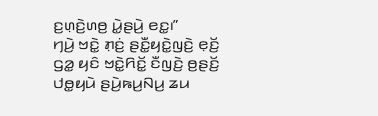ꤢ꤬ꤛ꤫ꤢꤧ꤬ꤛꤥ꤬ ꤣꤧ꤭ꤔꤣꤧ꤬ ꤕꤢ꤭꤯”
ꤚꤣꤧ꤬ ꤠꤢꤧ꤭ ꤊ꤫ꤢꤦ꤬ ꤔꤢꤪ꤭ꤟꤢꤧ꤭ꤜꤢꤧ꤬ ꤕ꤫ꤢꤩ꤬ ꤞꤤ꤭ ꤟꤢꤨ ꤠꤢꤧ꤭ꤖꤢꤩ꤭ ꤢꤪꤜꤢꤧ꤬ ꤥ꤬ꤔꤢꤩ꤬ ꤓꤥ꤭ꤟꤣꤧ ꤔꤣꤧ꤬ꤒꤣ꤬ꤡꤣ꤬ ꤘꤣ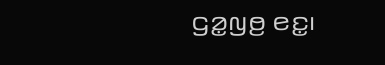ꤞꤤ꤭ꤜꤥ꤬ ꤕꤢ꤭꤯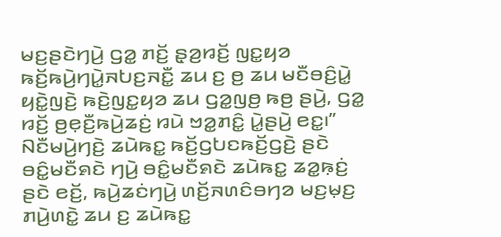ꤗꤢ꤬ꤔꤢꤧꤚꤣꤧ꤬ ꤞꤤ꤭ ꤊꤢꤩ꤬ ꤔ꤫ꤤ꤬ꤙꤢꤩ꤬ ꤜꤢ꤭ꤟꤤ ꤒꤢꤩ꤬ꤒꤣꤧ꤬ꤚꤣꤧ꤭ꤏꤝꤢ꤬ꤏꤢꤪ꤭ ꤘꤣ ꤢ꤬ ꤥ꤬ ꤘꤣ ꤗꤢꤪꤋꤢꤨ꤬ꤣꤧ꤭ ꤟꤢꤧ꤭ꤜꤢꤧ꤬ ꤒꤢꤧ꤬ꤜꤢ꤭ꤟꤤ ꤘꤣ ꤞꤤ꤭ꤜꤥ꤬ ꤒꤥ꤬ ꤔꤣꤧ꤬, ꤞꤤ꤭ ꤙꤢꤩ꤬ ꤥ꤬ꤕ꤫ꤢꤪ꤬ꤒꤣꤧ꤬ꤘꤢꤦ꤬ ꤙꤣꤧ ꤠꤤ꤭ꤊꤢꤨ꤭ ꤣꤧ꤭ꤔꤣꤧ꤬ ꤕꤢ꤭꤯”
ꤡꤢꤪꤗꤣꤧ꤬ꤚꤢꤧ꤬ ꤘꤣꤧꤒꤢ꤭ ꤒꤢꤩ꤬ꤞꤝꤢꤒꤢꤩ꤬ꤞꤢꤧ꤬ ꤔꤢꤧ ꤋꤢꤨ꤭ꤗꤢꤪꤎꤢꤧ ꤚꤣꤧ꤬ ꤋꤢꤨ꤭ꤗꤢꤪꤎꤢꤧ ꤘꤣꤧꤒꤢ꤭ ꤘꤤ꤭ꤒ꤫ꤢꤦ꤬ ꤔꤢꤧ ꤕꤢꤩ꤬, ꤒꤣꤧ꤬ꤘꤢꤦꤚꤣꤧ꤬ ꤛꤢꤩ꤬ꤏꤛꤢꤨꤋꤚꤤ ꤗꤢ꤬ꤗ꤫ꤢ꤬ ꤊꤣꤧ꤬ꤛꤢꤧ꤭ ꤘꤣ ꤢ꤬ ꤘꤣꤧꤒꤢ꤭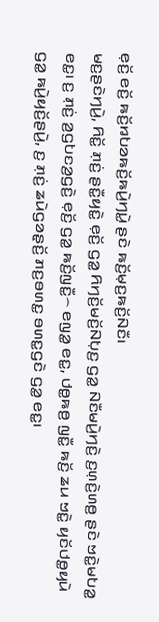ꤕ꤫ꤢꤩ꤬ ꤕꤢꤩ꤬ ꤒꤢꤩ꤬ꤙꤝꤤꤒꤢꤩ꤬ꤒꤣꤧ꤬ꤚꤣꤧ꤭ ꤔꤢꤧ ꤒꤢꤩ꤬ꤗ꤫ꤢ꤬ꤒꤢꤩ꤬ꤡꤢꤪ꤯
ꤗꤢ꤬ꤔꤢꤧꤚꤣꤧ꤬, ꤖꤢꤩ꤭ ꤊ꤫ꤢꤦ꤬ ꤔꤢꤪ꤭ꤟꤢꤧ꤭ ꤕ꤫ꤢꤩ꤬ ꤞꤤ꤭ ꤖꤚꤢꤩ꤬ꤗꤢꤩ꤬ꤡꤝ꤫ꤢ꤬ ꤞꤤ꤭ ꤡꤢꤪꤗꤣꤧ꤬ꤚꤢꤧ꤬ ꤢ꤬ꤛ꤫ꤢꤧ꤬ꤛꤥ꤬ ꤔꤢꤧ ꤠꤢꤧ꤭ꤗꤝꤤ꤭ ꤕꤢ꤭꤯ ꤢ꤬ ꤊ꤫ꤢꤦ꤬ ꤤ꤬ꤞꤝꤢꤤ꤬ꤞꤢꤧ꤬ ꤕ꤫ꤢꤩ꤬ ꤞꤤ꤭ ꤒꤢꤩ꤬ꤜꤢꤪ꤭꤮ ꤕꤜꤤ꤭ ꤕꤢ꤭, ꤓꤥ꤭ꤒꤥ꤬ ꤜꤢꤪ꤭ ꤒꤢꤩ꤬ ꤘꤣ ꤠꤢꤧ꤭ ꤟꤢꤩꤓꤥ꤭ꤟꤣꤧ ꤞꤤ꤭ ꤒꤣꤧ꤬ꤟꤢꤩ꤬ꤔꤣꤧ꤬, ꤢ꤬ ꤊ꤫ꤢꤦ꤬ ꤘꤣꤧꤞꤤꤔ꤫ꤢꤩ꤬ ꤊꤢ꤬ꤋꤛꤢ꤭ ꤋꤛꤢ꤭ꤞꤢꤧ ꤞꤤ꤭ ꤕꤢ꤭꤯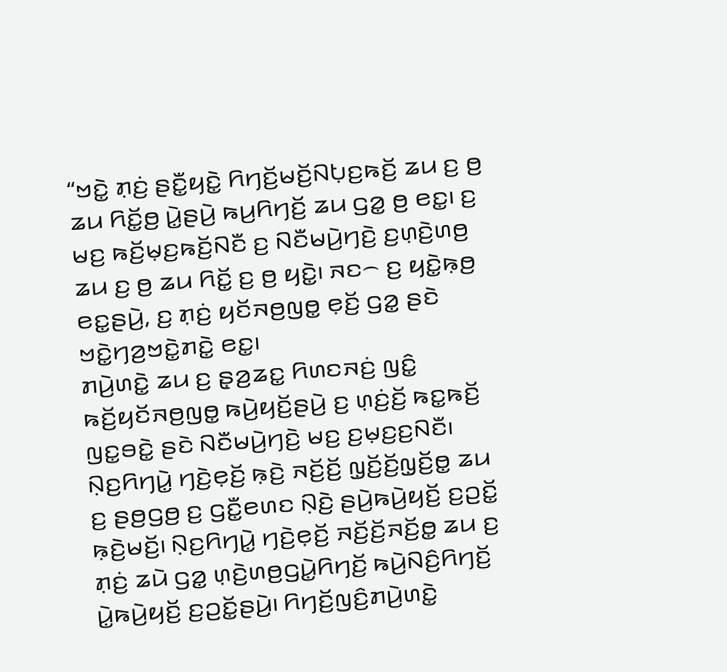“ꤠꤢꤧ꤭ ꤊ꤫ꤢꤦ꤬ ꤔꤢꤪ꤭ꤟꤢꤧ꤭ ꤖꤚꤢꤩ꤬ꤗꤢꤩ꤬ꤡꤝ꤫ꤢ꤬ꤒꤢꤩ꤬ ꤘꤣ ꤢ꤬ ꤥ꤬ ꤘꤣ ꤖꤢꤩ꤭ꤥ꤬ ꤣꤧ꤭ꤔꤣꤧ꤬ ꤒꤣ꤬ꤖꤚꤢꤩ꤬ ꤘꤣ ꤞꤤ꤭ ꤥ꤬ ꤕꤢ꤭꤯ ꤢ꤬ ꤗꤢ꤬ ꤒꤢꤩ꤬ꤗ꤫ꤢ꤬ꤒꤢꤩ꤬ꤡꤢꤪ ꤢ꤬ ꤡꤢꤪꤗꤣꤧ꤬ꤚꤢꤧ꤬ ꤢ꤬ꤛ꤫ꤢꤧ꤬ꤛꤥ꤬ ꤘꤣ ꤢ꤬ ꤥ꤬ ꤘꤣ ꤖꤢꤩ꤭ ꤢ꤬ ꤥ꤬ ꤟꤢꤧ꤭꤯ ꤏꤢ꤮ ꤢ꤬ ꤟꤢꤧ꤭ꤒ꤫ꤥ꤬ ꤕꤢ꤭ꤔꤣꤧ꤬, ꤢ꤬ ꤊ꤫ꤢꤦ꤬ ꤟꤢꤩꤏꤥ꤬ꤜꤥ꤭ ꤕ꤫ꤢꤩ꤬ ꤞꤤ꤭ ꤔꤢꤧ ꤠꤢꤧ꤭ꤚꤤ꤬ꤠꤢꤧ꤭ꤊꤢꤧ꤭ ꤕꤢ꤭꤯
ꤊꤣꤧ꤬ꤛꤢꤧ꤭ ꤘꤣ ꤢ꤬ ꤔ꤫ꤤ꤬ꤘꤢ꤭ ꤖꤛꤢꤏꤢꤦ꤬ ꤜꤢꤨ꤭ ꤒꤢꤩ꤬ꤟꤢꤩꤏꤥ꤬ꤜꤥ꤭ ꤒꤣꤧ꤬ꤟꤢꤩ꤬ꤔꤣꤧ꤬ ꤢ꤬ ꤛ꤫ꤢꤦ꤬ꤢꤩ꤬ ꤒꤢ꤭ꤒꤢꤩ꤬ ꤜꤢ꤭ꤋꤢꤧ꤭ ꤔꤢꤧ ꤡꤢꤪꤗꤣꤧ꤬ꤚꤢꤧ꤬ ꤗꤢ꤬ ꤢ꤬ꤗ꤫ꤢ꤬ꤢ꤬ꤡꤢꤪ꤯
ꤡ꤫ꤢ꤬ꤖꤚꤣꤧ꤭ ꤚꤢꤧ꤬ꤕ꤫ꤢꤩ꤬ ꤒ꤫ꤢꤧ꤬ ꤏꤢꤩ꤬ꤢꤩ꤬ ꤜ꤫ꤢꤩ꤬ꤢꤩ꤬ꤜ꤫ꤢꤩ꤬ꤥ꤭ ꤘꤣ ꤢ꤬ ꤔꤥ꤬ꤞꤥ꤬ ꤢ꤬ ꤞꤢꤪ꤭ꤕꤛꤢ ꤡ꤫ꤢꤧ꤬ ꤔꤣꤧ꤬ꤒꤣꤧ꤬ꤟꤢꤩ꤬ ꤢ꤬ꤑꤢꤩ꤭ ꤒ꤫ꤢꤧ꤬ꤗꤢꤩ꤬꤯ ꤡ꤫ꤢ꤬ꤖꤚꤣꤧ꤭ ꤚꤢꤧ꤬ꤕ꤫ꤢꤩ꤬ ꤏꤢꤩ꤬ꤢꤩ꤬ꤏꤢꤩ꤬ꤥ꤭ ꤘꤣ ꤢ꤬ ꤊ꤫ꤢꤦ꤬ ꤘꤣꤧ ꤞꤤ꤭ ꤛ꤫ꤢꤧ꤬ꤛꤥ꤬ꤞꤣꤧ꤭ꤖꤚꤢꤩ꤬ ꤒꤣꤧ꤬ꤡꤢꤨ꤬ꤖꤚꤢꤩ꤬ ꤣꤧ꤭ꤒꤣꤧ꤬ꤟꤢꤩ꤬ ꤢ꤬ꤑꤢꤩ꤭ꤔꤣꤧ꤬꤯ ꤖꤚꤢꤩ꤬ꤜꤢꤨ꤬ꤊꤣꤧ꤬ꤛꤢꤧ꤭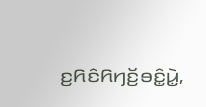ꤢ꤬ꤖꤢꤨꤖꤚꤢꤩ꤬ꤋꤢꤨ꤭ꤣꤧ꤭,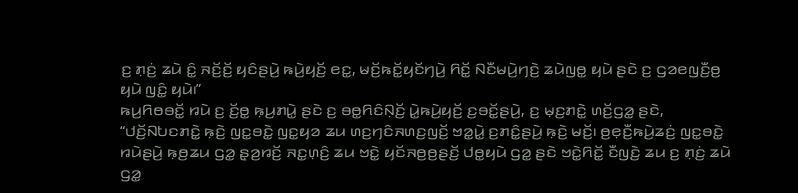ꤢ꤬ ꤊ꤫ꤢꤦ꤬ ꤘꤣꤧ ꤢꤨ꤭ ꤏꤢꤩ꤬ꤢꤩ꤬ ꤟꤢꤨꤔꤣꤧ꤬ ꤒꤣꤧ꤬ꤟꤢꤩ꤬ ꤕꤢ꤭, ꤗꤢꤩ꤬ꤒꤢꤩ꤭ꤟꤢꤩꤚꤣꤧ꤬ ꤖꤢꤩ꤭ ꤡꤢꤪꤗꤣꤧ꤬ꤚꤢꤧ꤬ ꤘꤣꤧꤜꤥ꤭ ꤟꤣꤧ ꤔꤢꤧ ꤢ꤬ ꤞꤤꤕꤜꤢꤪ꤬ꤥ꤬ ꤟꤣꤧ ꤜꤢꤨ꤭ ꤟꤣꤧ꤯”
ꤒꤣ꤬ꤖꤥꤋꤢꤩ꤭ ꤙꤣꤧ ꤢ꤬ ꤢꤩ꤬ꤥ꤭ ꤒ꤫ꤣ꤬ꤊꤣꤧ꤭ ꤔꤢꤧ ꤢ꤬ ꤋꤥ꤭ꤖꤢꤨꤡ꤫ꤢꤩ꤬ ꤣꤧ꤭ꤒꤣꤧ꤬ꤟꤢꤩ꤬ ꤢ꤬ꤋꤢꤩ꤭ꤔꤣꤧ꤬, ꤢ꤬ ꤗ꤫ꤢ꤬ꤊꤢꤧ꤭ ꤛꤢꤩ꤬ꤞꤤ꤭ ꤔꤢꤧ, “ꤓꤢꤩ꤬ꤡꤝꤢꤊꤢꤧ꤭ ꤒ꤫ꤢꤧ꤬ ꤜꤢ꤭ꤋꤢꤧ꤭ ꤜꤢ꤭ꤟꤤ ꤘꤣ ꤛꤢ꤬ꤚꤢꤨꤏꤛꤢ꤬ꤜꤢꤩ꤬ ꤠꤤ꤭ꤣꤧ꤭ ꤢ꤬ꤊꤢꤨ꤭ꤔꤣꤧ꤬ ꤒ꤫ꤢꤧ꤬ ꤗꤢꤩ꤬꤯ ꤥ꤬ꤕ꤫ꤢꤪ꤬ꤒꤣꤧ꤬ꤘꤢꤦ꤬ ꤜꤢ꤭ꤋꤢꤧ꤭ ꤙꤣꤧꤔꤣꤧ꤬ ꤒ꤫ꤥ꤬ꤘꤣ ꤞꤤ꤭ ꤔ꤫ꤤ꤬ꤙꤢꤩ꤬ ꤏꤢ꤭ꤛ꤫ꤢꤨ꤬ ꤘꤣ ꤠꤢꤧ꤭ ꤟꤢꤩꤏꤥ꤬ꤥ꤬ꤔꤢꤩ꤬ ꤓꤥ꤭ꤟꤣꤧ ꤞꤤ꤭ ꤔꤢꤧ ꤠꤢꤧ꤭ꤖꤢꤩ꤭ ꤢꤪꤜꤢꤧ꤬ ꤘꤣ ꤢ꤬ ꤊ꤫ꤢꤦ꤬ ꤘꤣꤧ ꤞꤤ꤭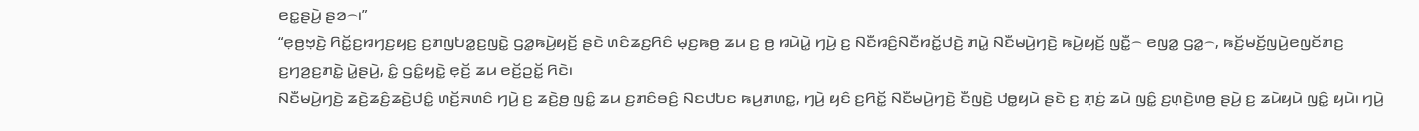ꤕꤢ꤭ꤔꤣꤧ꤬ ꤔꤤ꤮꤯”
“ꤕ꤫ꤥ꤬ꤠ꤫ꤢꤧ꤬ ꤖꤢꤩ꤭ꤢ꤬ꤙꤚꤢ꤬ꤟꤢ꤬ ꤢ꤬ꤊꤜꤝꤤ꤭ꤢ꤬ꤜꤢꤧ꤭ ꤞꤤ꤭ꤒꤣꤧ꤬ꤟꤢꤩ꤬ ꤔꤢꤧ ꤛꤢꤨꤘꤢ꤬ꤖꤢꤨ ꤗ꤫ꤢ꤬ꤒꤥ꤬ ꤘꤣ ꤢ꤬ ꤥ꤬ ꤙꤣꤧꤣꤧ꤭ ꤚꤣꤧ꤬ ꤢ꤬ ꤡꤢꤪꤙꤢꤨ꤬ꤡꤢꤪꤙꤢꤩ꤭ꤓꤢꤧ꤬ ꤊꤣꤧ꤭ ꤡꤢꤪꤗꤣꤧ꤬ꤚꤢꤧ꤬ ꤒꤣꤧ꤬ꤟꤢꤩ꤬ ꤜꤢꤪ꤭꤮ ꤕꤜꤤ꤭ ꤞꤤ꤭꤮, ꤒꤢꤩ꤬ꤗꤢꤩ꤬ꤜꤣꤧ꤬ꤕꤜꤢꤩꤊꤢ꤬ ꤢ꤬ꤚꤤ꤬ꤢ꤬ꤊꤢꤧ꤭ ꤣꤧ꤭ꤔꤣꤧ꤬, ꤢꤨ꤭ ꤞꤢꤨ꤭ꤟꤢꤧ꤭ ꤕ꤫ꤢꤩ꤬ ꤘꤣ ꤕꤢꤩ꤬ꤑꤢꤩ꤭ ꤖꤢꤧ꤯
ꤡꤢꤪꤗꤣꤧ꤬ꤚꤢꤧ꤬ ꤘꤢꤧ꤬ꤘꤢꤨ꤬ꤘꤢꤧ꤬ꤓꤢꤨ꤭ ꤛꤢꤩ꤬ꤏꤛꤢꤨ ꤚꤣꤧ꤬ ꤢ꤬ ꤘꤢꤧ꤬ꤥ꤬ ꤜꤢꤨ꤭ ꤘꤣ ꤢ꤬ꤊꤢꤨꤋꤢꤨ꤬ ꤡꤢꤓꤝꤢ ꤒꤣ꤬ꤊꤛꤢ꤭, ꤚꤣꤧ꤬ ꤟꤢꤨ ꤢ꤬ꤖꤢꤩ꤭ ꤡꤢꤪꤗꤣꤧ꤬ꤚꤢꤧ꤬ ꤢꤪꤜꤢꤧ꤬ ꤓꤥ꤭ꤟꤣꤧ ꤔꤢꤧ ꤢ꤬ ꤊ꤫ꤢꤦ꤬ ꤘꤣꤧ ꤜꤢꤨ꤭ ꤢ꤬ꤛ꤫ꤢꤧ꤬ꤛꤥ꤬ ꤔꤣꤧ꤬ ꤢ꤬ ꤘꤣꤧꤟꤣꤧ ꤜꤢꤨ꤭ ꤟꤣꤧ꤯ ꤚꤣꤧ꤬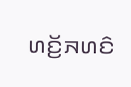ꤛꤢꤩ꤬ꤏꤛꤢꤨ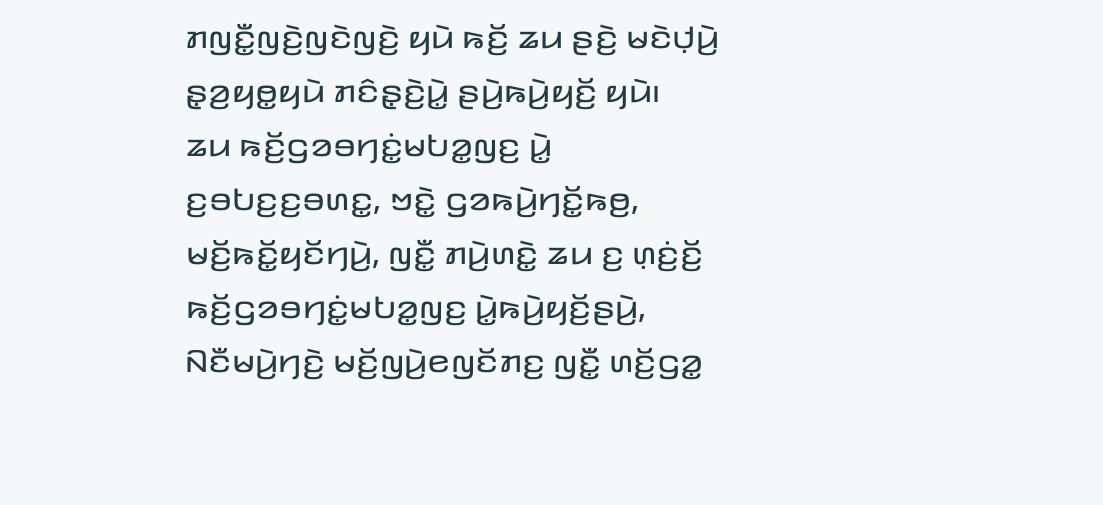ꤊꤜꤢꤪ꤭ꤜꤢꤧ꤬ꤜꤢꤧꤜꤢꤧ꤬ ꤟꤣꤧ ꤒꤢꤩ꤬ ꤘꤣ ꤔꤢꤧ꤬ ꤗꤢꤧꤓ꤫ꤣꤧ꤬ ꤔ꤫ꤤ꤬ꤟꤥ꤭ꤟꤣꤧ ꤊꤢꤨꤔ꤫ꤢꤧ꤬ꤣꤧ꤭ ꤔꤣꤧ꤬ꤒꤣꤧ꤬ꤟꤢꤩ꤬ ꤟꤣꤧ꤯
ꤘꤣ ꤒꤢꤩ꤬ꤞꤤꤋꤚꤢꤦ꤭ꤗꤝꤤ꤭ꤜꤢ꤬ ꤣꤧ꤭ ꤢ꤬ꤋꤝꤢ꤬ꤢ꤬ꤋꤛꤢ꤭, ꤠꤢꤧ꤭ ꤞꤤꤒꤣꤧ꤬ꤚꤢꤩ꤭ꤒꤥ꤬, ꤗꤢꤩ꤬ꤒꤢꤩ꤭ꤟꤢꤩꤚꤣꤧ꤬, ꤜꤢꤪ꤭ ꤊꤣꤧ꤬ꤛꤢꤧ꤭ ꤘꤣ ꤢ꤬ ꤛ꤫ꤢꤦ꤬ꤢꤩ꤬ ꤒꤢꤩ꤬ꤞꤤꤋꤚꤢꤦ꤭ꤗꤝꤤ꤭ꤜꤢ꤬ ꤣꤧ꤭ꤒꤣꤧ꤬ꤟꤢꤩ꤬ꤔꤣꤧ꤬, ꤡꤢꤪꤗꤣꤧ꤬ꤚꤢꤧ꤬ ꤗꤢꤩ꤬ꤜꤣꤧ꤬ꤕꤜꤢꤩꤊꤢ꤬ ꤜꤢꤪ꤭ ꤛꤢꤩ꤬ꤞꤤ꤭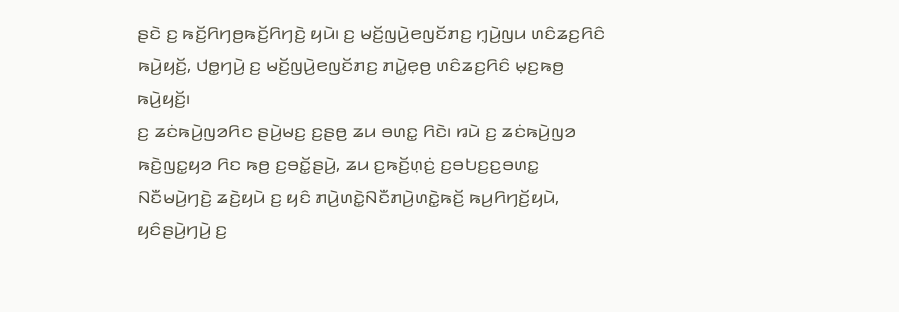ꤔꤢꤧ ꤢ꤬ ꤒꤢꤩ꤬ꤖꤚꤥ꤬ꤒꤢꤩ꤬ꤖꤚꤢꤧ꤬ ꤟꤣꤧ꤯ ꤢ꤬ ꤗꤢꤩ꤬ꤜꤣꤧ꤬ꤕꤜꤢꤩꤊꤢ꤬ ꤚ꤫ꤣꤧ꤬ꤜꤣ ꤛꤢꤨꤘꤢ꤬ꤖꤢꤨ ꤒꤣꤧ꤬ꤟꤢꤩ꤬, ꤓꤥ꤭ꤚꤣꤧ꤬ ꤢ꤬ ꤗꤢꤩ꤬ꤜꤣꤧ꤬ꤕꤜꤢꤩꤊꤢ꤬ ꤊꤣꤧ꤭ꤕ꤫ꤥ꤬ ꤛꤢꤨꤘꤢ꤬ꤖꤢꤨ ꤗ꤫ꤢ꤬ꤒꤥ꤬ ꤒꤣꤧ꤬ꤟꤢꤩ꤬꤯
ꤢ꤬ ꤘꤢꤦꤒꤣꤧ꤬ꤜꤤꤖꤢ ꤔꤣꤧ꤬ꤗꤢ꤬ ꤢ꤬ꤔꤥ꤬ ꤘꤣ ꤋꤛꤢ꤭ ꤖꤢꤧ꤯ ꤙꤣꤧ ꤢ꤬ ꤘꤢꤦꤒꤣꤧ꤬ꤜꤤ ꤒꤢꤧ꤬ꤜꤢ꤭ꤟꤤ ꤖꤢ ꤒꤥ꤬ ꤢ꤬ꤋꤢꤩ꤭ꤔꤣꤧ꤬, ꤘꤣ ꤢ꤬ꤒꤢꤩ꤬ꤛ꤫ꤢꤦ꤬ ꤢ꤬ꤋꤝꤢ꤬ꤢ꤬ꤋꤛꤢ꤭ ꤡꤢꤪꤗꤣꤧ꤬ꤚꤢꤧ꤬ ꤘꤢꤧ꤬ꤟꤣꤧ ꤢ꤬ ꤟꤢꤨ ꤊꤣꤧ꤬ꤛꤢꤧ꤭ꤡꤢꤪꤊꤣꤧ꤬ꤛꤢꤧ꤭ꤒꤢꤩ꤬ ꤒꤣ꤬ꤖꤚꤢꤩ꤬ꤟꤣꤧ, ꤟꤢꤨꤔꤣꤧ꤬ꤚꤣꤧ꤬ ꤢ꤬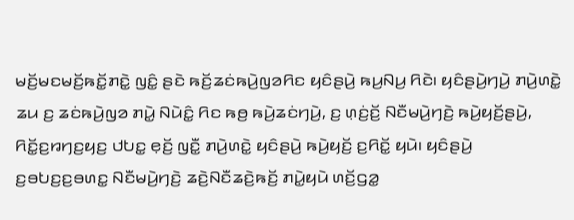ꤗꤢꤩ꤬ꤗꤢꤗꤢꤩ꤬ꤒꤢꤩ꤭ꤊꤢꤧ꤭ ꤜꤢꤨ꤭ ꤔꤢꤧ ꤒꤢꤩ꤬ꤘꤢꤦꤒꤣꤧ꤬ꤜꤤꤖꤢ ꤟꤢꤨꤔꤣꤧ꤬ ꤒꤣ꤬ꤡꤣ꤬ ꤖꤢꤧ꤯ ꤟꤢꤨꤔꤣꤧ꤬ꤚꤣꤧ꤬ ꤊꤣꤧ꤬ꤛꤢꤧ꤭ ꤘꤣ ꤢ꤬ ꤘꤢꤦꤒꤣꤧ꤬ꤜꤤ ꤊꤣꤧ꤭ ꤡꤣꤧꤢꤨ꤭ ꤖꤢ ꤒꤥ꤬ ꤒꤣꤧ꤬ꤘꤢꤦꤚꤣꤧ꤬, ꤢ꤬ ꤛ꤫ꤢꤦ꤬ꤢꤩ꤬ ꤡꤢꤪꤗꤣꤧ꤬ꤚꤢꤧ꤬ ꤒꤣꤧ꤬ꤟꤢꤩ꤬ꤔꤣꤧ꤬, ꤖꤢꤩ꤭ꤢ꤬ꤙꤚꤢ꤬ꤟꤢ꤬ ꤓꤝꤢ꤭ ꤕ꤫ꤢꤩ꤬ ꤜꤢꤪ꤭ ꤊꤣꤧ꤬ꤛꤢꤧ꤭ ꤟꤢꤨꤔꤣꤧ꤬ ꤒꤣꤧ꤬ꤟꤢꤩ꤬ ꤢ꤬ꤖꤢꤩ꤭ ꤟꤣꤧ꤯ ꤟꤢꤨꤔꤣꤧ꤬ ꤢ꤬ꤋꤝꤢ꤬ꤢ꤬ꤋꤛꤢ꤭ ꤡꤢꤪꤗꤣꤧ꤬ꤚꤢꤧ꤬ ꤘꤢꤧ꤬ꤡꤢꤪꤘꤢꤧ꤬ꤒꤢꤩ꤬ ꤊꤣꤧ꤭ꤟꤣꤧ ꤛꤢꤩ꤬ꤞꤤ꤭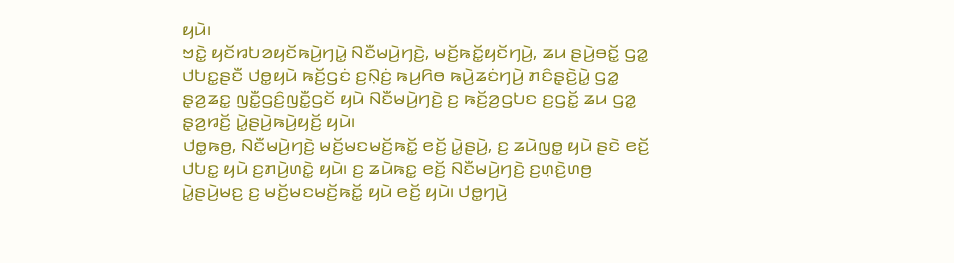ꤟꤣꤧ꤯
ꤠꤢꤧ꤭ ꤟꤢꤩꤙꤝꤤꤟꤢꤩꤒꤣꤧ꤬ꤚꤣꤧ꤭ ꤡꤢꤪꤗꤣꤧ꤬ꤚꤢꤧ꤬, ꤗꤢꤩ꤬ꤒꤢꤩ꤭ꤟꤢꤩꤚꤣꤧ꤬, ꤘꤣ ꤔꤣꤧ꤬ꤋꤢꤩ꤭ ꤞꤤ꤭ ꤓꤝꤢ꤭ꤔꤢꤪ ꤓꤥ꤭ꤟꤣꤧ ꤒꤢꤩ꤬ꤞꤢꤦ ꤢ꤬ꤡ꤫ꤢꤦ꤬ ꤒꤣ꤬ꤖꤥ ꤒꤣꤧ꤬ꤘꤢꤦꤚꤣꤧ꤬ ꤊꤢꤨꤔ꤫ꤢꤧ꤬ꤣꤧ꤭ ꤞꤤ꤭ ꤔ꤫ꤤ꤬ꤘꤢ꤭ ꤜꤢꤪ꤭ꤞꤢꤨ꤬ꤜꤢꤪ꤭ꤞꤢꤩ ꤟꤣꤧ ꤡꤢꤪꤗꤣꤧ꤬ꤚꤢꤧ꤬ ꤢ꤬ ꤒꤢꤩ꤬ꤤ꤬ꤞꤝꤢ ꤢ꤬ꤞꤢꤩ꤭ ꤘꤣ ꤞꤤ꤭ ꤔ꤫ꤤ꤬ꤙꤢꤩ꤬ ꤣꤧ꤭ꤔꤣꤧ꤬ꤒꤣꤧ꤬ꤟꤢꤩ꤬ ꤟꤣꤧ꤯
ꤓꤥ꤭ꤒꤥ꤬, ꤡꤢꤪꤗꤣꤧ꤬ꤚꤢꤧ꤬ ꤗꤢꤩ꤬ꤗꤢꤗꤢꤩ꤬ꤒꤢꤩ꤭ ꤕꤢꤩ꤬ ꤣꤧ꤭ꤔꤣꤧ꤬, ꤢ꤬ ꤘꤣꤧꤜꤥ꤭ ꤟꤣꤧ ꤔꤢꤧ ꤕꤢꤩ꤬ ꤓꤝꤢ꤭ ꤟꤣꤧ ꤢ꤬ꤊꤣꤧ꤬ꤛꤢꤧ꤭ ꤟꤣꤧ꤯ ꤢ꤬ ꤘꤣꤧꤒꤢ꤭ ꤕꤢꤩ꤬ ꤡꤢꤪꤗꤣꤧ꤬ꤚꤢꤧ꤬ ꤢ꤬ꤛ꤫ꤢꤧ꤬ꤛꤥ꤬ ꤣꤧ꤭ꤔꤣꤧ꤬ꤗꤢ꤬ ꤢ꤬ ꤗꤢꤩ꤬ꤗꤢꤗꤢꤩ꤬ꤒꤢꤩ꤭ ꤟꤣꤧ ꤕꤢꤩ꤬ ꤟꤣꤧ꤯ ꤓꤥ꤭ꤚꤣꤧ꤬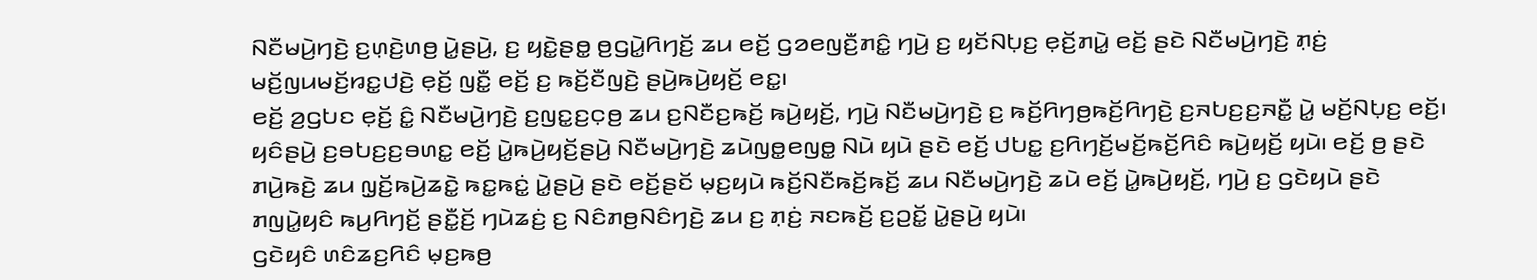ꤡꤢꤪꤗꤣꤧ꤬ꤚꤢꤧ꤬ ꤢ꤬ꤛ꤫ꤢꤧ꤬ꤛꤥ꤬ ꤣꤧ꤭ꤔꤣꤧ꤬, ꤢ꤬ ꤟꤢꤧ꤭ꤔꤥ꤭ ꤥ꤬ꤞꤣꤧ꤭ꤖꤚꤢꤩ꤬ ꤘꤣ ꤕꤢꤩ꤬ ꤞꤤꤕꤜꤢꤪ꤬ꤊꤢꤨ꤭ ꤚꤣꤧ꤬ ꤢ꤬ ꤟꤢꤩꤡꤝ꤫ꤢ꤬ ꤕ꤫ꤢꤩ꤬ꤊꤣꤧ꤭ ꤕꤢꤩ꤬ ꤔꤢꤧ ꤡꤢꤪꤗꤣꤧ꤬ꤚꤢꤧ꤬ ꤊ꤫ꤢꤦ꤬ ꤗꤢꤩ꤬ꤜꤣꤗꤢꤩ꤬ꤙꤢ꤭ꤓꤢꤧ꤬ ꤕ꤫ꤢꤩ꤬ ꤜꤢꤪ꤭ ꤕꤢꤩ꤬ ꤢ꤬ ꤒꤢꤩ꤬ꤢꤪꤜꤢꤧ꤬ ꤔꤣꤧ꤬ꤒꤣꤧ꤬ꤟꤢꤩ꤬ ꤕꤢ꤭꤯
ꤕꤢꤩ꤬ ꤤ꤬ꤞꤝꤢ ꤕ꤫ꤢꤩ꤬ ꤢꤨ꤭ ꤡꤢꤪꤗꤣꤧ꤬ꤚꤢꤧ꤬ ꤢ꤬ꤜꤢ꤭ꤢ꤬ꤍ꤫ꤥ꤬ ꤘꤣ ꤢ꤬ꤡꤢꤪꤢ꤬ꤒꤢꤩ꤬ ꤒꤣꤧ꤬ꤟꤢꤩ꤬, ꤚꤣꤧ꤬ ꤡꤢꤪꤗꤣꤧ꤬ꤚꤢꤧ꤬ ꤢ꤬ ꤒꤢꤩ꤬ꤖꤚꤥ꤬ꤒꤢꤩ꤬ꤖꤚꤢꤧ꤬ ꤢ꤬ꤏꤝꤢ꤬ꤢ꤬ꤏꤢꤪ꤭ ꤣꤧ꤭ ꤗꤢꤩ꤬ꤡꤝ꤫ꤢ꤬ ꤕꤢꤩ꤬꤯ ꤟꤢꤨꤔꤣꤧ꤬ ꤢ꤬ꤋꤝꤢ꤬ꤢ꤬ꤋꤛꤢ꤭ ꤕꤢꤩ꤬ ꤣꤧ꤭ꤒꤣꤧ꤬ꤟꤢꤩ꤬ꤔꤣꤧ꤬ ꤡꤢꤪꤗꤣꤧ꤬ꤚꤢꤧ꤬ ꤘꤣꤧꤜꤥ꤭ꤕꤜꤥ꤭ ꤡꤣꤧ ꤟꤣꤧ ꤔꤢꤧ ꤕꤢꤩ꤬ ꤓꤝꤢ꤭ ꤢ꤬ꤖꤚꤢꤩ꤬ꤗꤢꤩ꤬ꤒꤢꤩ꤬ꤖꤢꤨ ꤒꤣꤧ꤬ꤟꤢꤩ꤬ ꤟꤣꤧ꤯ ꤕꤢꤩ꤬ ꤥ꤬ ꤔꤢꤧ ꤊꤣꤧ꤬ꤒꤢꤧ꤬ ꤘꤣ ꤜ꤫ꤢꤩ꤬ꤒꤣꤧ꤬ꤘꤢꤧ꤭ ꤒꤢ꤭ꤒꤢꤦ꤭ ꤣꤧ꤭ꤔꤣꤧ꤬ ꤔꤢꤧ ꤕꤢꤩ꤬ꤔꤢꤩ ꤗ꤫ꤢ꤬ꤟꤣꤧ ꤒꤢꤩ꤬ꤡꤢꤪꤒꤢꤩ꤬ꤒꤢꤩ꤬ ꤘꤣ ꤡꤢꤪꤗꤣꤧ꤬ꤚꤢꤧ꤬ ꤘꤣꤧ ꤕꤢꤩ꤬ ꤣꤧ꤭ꤒꤣꤧ꤬ꤟꤢꤩ꤬, ꤚꤣꤧ꤬ ꤢ꤬ ꤞꤢꤧꤟꤣꤧ ꤔꤢꤧ ꤊꤜꤣꤧ꤭ꤟꤢꤨ ꤒꤣ꤬ꤖꤚꤢꤩ꤬ ꤔꤢꤪ꤭ꤢꤩ꤬ ꤚꤣꤧꤘꤢꤦ꤬ ꤢ꤬ ꤡꤢꤨꤊꤥ꤬ꤡꤢꤨꤚꤢꤧ꤬ ꤘꤣ ꤢ꤬ ꤊ꤫ꤢꤦ꤬ ꤏꤢꤒꤢꤩ꤬ ꤢ꤬ꤑꤢꤩ꤭ ꤣꤧ꤭ꤔꤣꤧ꤬ ꤟꤣꤧ꤯
ꤞꤢꤧꤟꤢꤨ ꤛꤢꤨꤘꤢ꤬ꤖꤢꤨ ꤗ꤫ꤢ꤬ꤒꤥ꤬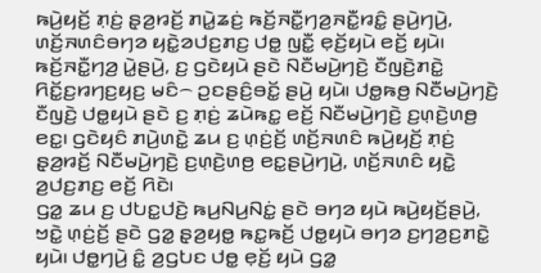ꤒꤣꤧ꤬ꤟꤢꤩ꤬ ꤊ꤫ꤢꤦ꤬ ꤔ꤫ꤤ꤬ꤙꤢꤩ꤬ ꤊꤣꤧ꤭ꤘꤢꤦ꤬ ꤒꤢꤩ꤬ꤏꤢꤪ꤭ꤚꤤ꤬ꤏꤢꤪ꤭ꤙꤢꤨ꤭ ꤔꤣꤧ꤬ꤚꤣꤧ꤬, ꤛꤢꤩ꤬ꤏꤛꤢꤨꤋꤚꤤ ꤟꤢꤧ꤭ꤤꤓꤢ꤬ꤊꤢ꤬ ꤓꤥ꤭ ꤜꤢꤪ꤭ ꤕ꤫ꤢꤩ꤬ꤟꤣꤧ ꤕꤢꤩ꤬ ꤟꤣꤧ꤯ ꤒꤢꤩ꤬ꤏꤢꤪ꤭ꤚꤤ꤬ ꤣꤧ꤭ꤔꤣꤧ꤬, ꤢ꤬ ꤞꤢꤧꤟꤣꤧ ꤔꤢꤧ ꤡꤢꤪꤗꤣꤧ꤬ꤚꤢꤧ꤬ ꤢꤪꤜꤢꤧ꤬ꤊꤢꤧ꤭ ꤖꤢꤩ꤭ꤢ꤬ꤙꤚꤢ꤬ꤟꤢ꤬ ꤗꤢꤨ꤮ ꤑꤢꤔꤢꤨ꤬ꤋꤢꤩ꤭ ꤔꤣꤧ꤬ ꤟꤣꤧ꤯ ꤓꤥ꤭ꤒꤥ꤬ ꤡꤢꤪꤗꤣꤧ꤬ꤚꤢꤧ꤬ ꤢꤪꤜꤢꤧ꤬ ꤓꤥ꤭ꤟꤣꤧ ꤔꤢꤧ ꤢ꤬ ꤊ꤫ꤢꤦ꤬ ꤘꤣꤧꤒꤢ꤭ ꤕꤢꤩ꤬ ꤡꤢꤪꤗꤣꤧ꤬ꤚꤢꤧ꤬ ꤢ꤬ꤛ꤫ꤢꤧ꤬ꤛꤥ꤬ ꤕꤢ꤭꤯ ꤞꤢꤧꤟꤢꤨ ꤊꤣꤧ꤬ꤛꤢꤧ꤭ ꤘꤣ ꤢ꤬ ꤛ꤫ꤢꤦ꤬ꤢꤩ꤬ ꤛꤢꤩ꤬ꤏꤛꤢꤨ ꤒꤣꤧ꤬ꤟꤢꤩ꤬ ꤊ꤫ꤢꤦ꤬ ꤔ꤫ꤤ꤬ꤙꤢꤩ꤬ ꤡꤢꤪꤗꤣꤧ꤬ꤚꤢꤧ꤬ ꤢ꤬ꤛ꤫ꤢꤧ꤬ꤛꤥ꤬ ꤕꤢ꤭ꤔꤣꤧ꤬ꤚꤣꤧ꤬, ꤛꤢꤩ꤬ꤏꤛꤢꤨ ꤟꤢꤧ꤭ ꤤ꤬ꤓꤢ꤬ꤊꤢ꤬ ꤕꤢꤩ꤬ ꤖꤢꤧ꤯
ꤞꤤ꤭ ꤘꤣ ꤢ꤬ ꤓꤝꤢ꤭ꤓꤢꤧ꤬ ꤒꤣ꤬ꤡꤣ꤬ꤡꤢꤦ꤭ ꤔꤢꤧ ꤋꤚꤤ ꤟꤣꤧ ꤒꤣꤧ꤬ꤟꤢꤩ꤬ꤔꤣꤧ꤬, ꤠꤢꤧ꤭ ꤛ꤫ꤢꤦ꤬ꤢꤩ꤬ ꤔꤢꤧ ꤞꤤ꤭ ꤔ꤫ꤤ꤬ꤟꤥ꤭ ꤒꤢ꤭ꤒꤢꤩ꤬ ꤓꤥ꤭ꤟꤣꤧ ꤋꤚꤤ ꤢ꤬ꤚꤤ꤬ꤢ꤬ꤊꤢꤧ꤭ ꤟꤣꤧ꤯ ꤓꤥ꤭ꤚꤣꤧ꤬ ꤢꤨ꤭ ꤤ꤬ꤞꤝꤢ ꤓꤥ꤭ ꤕ꤫ꤢꤩ꤬ ꤟꤣꤧ ꤞꤤ꤭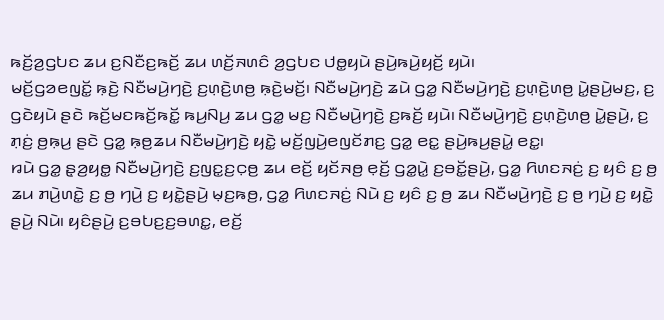ꤒꤢꤩ꤬ꤤ꤬ꤞꤝꤢ ꤘꤣ ꤢ꤬ꤡꤢꤪꤢ꤬ꤒꤢꤩ꤬ ꤘꤣ ꤛꤢꤩ꤬ꤏꤛꤢꤨ ꤤ꤬ꤞꤝꤢ ꤓꤥ꤭ꤟꤣꤧ ꤔꤣꤧ꤬ꤒꤣꤧ꤬ꤟꤢꤩ꤬ ꤟꤣꤧ꤯
ꤗꤢꤩ꤬ꤞꤤꤕꤜꤢꤩ꤭ ꤒ꤫ꤢꤧ꤬ ꤡꤢꤪꤗꤣꤧ꤬ꤚꤢꤧ꤬ ꤢ꤬ꤛ꤫ꤢꤧ꤬ꤛꤥ꤬ ꤒ꤫ꤢꤧ꤬ꤗꤢꤩ꤬꤯ ꤡꤢꤪꤗꤣꤧ꤬ꤚꤢꤧ꤬ ꤘꤣꤧ ꤞꤤ꤭ ꤡꤢꤪꤗꤣꤧ꤬ꤚꤢꤧ꤬ ꤢ꤬ꤛ꤫ꤢꤧ꤬ꤛꤥ꤬ ꤣꤧ꤭ꤔꤣꤧ꤬ꤗꤢ꤬, ꤢ꤬ ꤞꤢꤧꤟꤣꤧ ꤔꤢꤧ ꤒꤢꤩ꤬ꤗꤢꤒꤢꤩ꤬ꤒꤢꤩ꤭ ꤒꤣ꤬ꤡꤣ꤬ ꤘꤣ ꤞꤤ꤭ ꤗꤢ꤬ ꤡꤢꤪꤗꤣꤧ꤬ꤚꤢꤧ꤬ ꤢ꤬ꤒꤢꤩ꤬ ꤟꤣꤧ꤯ ꤡꤢꤪꤗꤣꤧ꤬ꤚꤢꤧ꤬ ꤢ꤬ꤛ꤫ꤢꤧ꤬ꤛꤥ꤬ ꤣꤧ꤭ꤔꤣꤧ꤬, ꤢ꤬ ꤊ꤫ꤢꤦ꤬ ꤥ꤬ꤒ꤫ꤣ꤬ ꤔꤢꤧ ꤞꤤ꤭ ꤒ꤫ꤥ꤬ꤘꤣ ꤡꤢꤪꤗꤣꤧ꤬ꤚꤢꤧ꤬ ꤟꤢꤧ꤭ ꤗꤢꤩ꤬ꤜꤣꤧ꤬ꤕꤜꤢꤩꤊꤢ꤬ ꤞꤤ꤭ ꤕꤢ꤭ ꤔꤣꤧ꤬ꤒꤣ꤬ꤔꤣꤧ꤭ ꤕꤢ꤭꤯
ꤙꤣꤧ ꤞꤤ꤭ ꤔ꤫ꤤ꤬ꤟꤥ꤭ ꤡꤢꤪꤗꤣꤧ꤬ꤚꤢꤧ꤬ ꤢ꤬ꤜꤢ꤭ꤢ꤬ꤍ꤫ꤥ꤬ ꤘꤣ ꤕꤢꤩ꤬ ꤟꤢꤩꤏꤥ꤬ ꤕ꤫ꤢꤩ꤬ ꤞꤤ꤭ꤣꤧ꤭ ꤢ꤬ꤋꤢꤩ꤭ꤔꤣꤧ꤬, ꤞꤤ꤭ ꤖꤛꤢꤏꤢꤦ꤬ ꤢ꤬ ꤟꤢꤨ ꤢ꤬ ꤥ꤬ ꤘꤣ ꤊꤣꤧ꤬ꤛꤢꤧ꤭ ꤢ꤬ ꤥ꤬ ꤚꤣꤧ꤬ ꤢ꤬ ꤟꤢꤧ꤭ꤔꤣꤧ꤬ ꤗ꤫ꤢ꤬ꤒꤥ꤬, ꤞꤤ꤭ ꤖꤛꤢꤏꤢꤦ꤬ ꤡꤣꤧ ꤢ꤬ ꤟꤢꤨ ꤢ꤬ ꤥ꤬ ꤘꤣ ꤡꤢꤪꤗꤣꤧ꤬ꤚꤢꤧ꤬ ꤢ꤬ ꤥ꤬ ꤚꤣꤧ꤬ ꤢ꤬ ꤟꤢꤧ꤭ ꤔꤣꤧ꤬ ꤡꤣꤧ꤯ ꤟꤢꤨꤔꤣꤧ꤬ ꤢ꤬ꤋꤝꤢ꤬ꤢ꤬ꤋꤛꤢ꤭, ꤕꤢꤩ꤬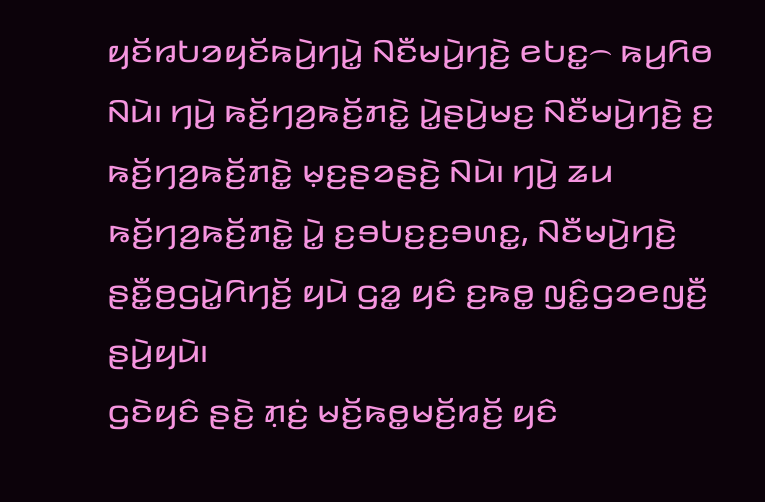ꤟꤢꤩꤙꤝꤤꤟꤢꤩꤒꤣꤧ꤬ꤚꤣꤧ꤭ ꤡꤢꤪꤗꤣꤧ꤬ꤚꤢꤧ꤬ ꤕꤝꤢ꤭꤮ ꤒꤣ꤬ꤖꤥ ꤡꤣꤧ꤯ ꤚꤣꤧ꤬ ꤒꤢꤩ꤬ꤚꤤ꤬ꤒꤢꤩ꤬ꤊꤢꤧ꤭ ꤣꤧ꤭ꤔꤣꤧ꤬ꤗꤢ꤬ ꤡꤢꤪꤗꤣꤧ꤬ꤚꤢꤧ꤬ ꤢ꤬ ꤒꤢꤩ꤬ꤚꤤ꤬ꤒꤢꤩ꤬ꤊꤢꤧ꤭ ꤗ꤫ꤢ꤬ꤔꤤꤔꤢꤧ꤬ ꤡꤣꤧ꤯ ꤚꤣꤧ꤬ ꤘꤣ ꤒꤢꤩ꤬ꤚꤤ꤬ꤒꤢꤩ꤬ꤊꤢꤧ꤭ ꤣꤧ꤭ ꤢ꤬ꤋꤝꤢ꤬ꤢ꤬ꤋꤛꤢ꤭, ꤡꤢꤪꤗꤣꤧ꤬ꤚꤢꤧ꤬ ꤔꤢꤪ꤭ꤥ꤬ꤞꤣꤧ꤭ꤖꤚꤢꤩ꤬ ꤟꤣꤧ ꤞꤤ꤭ ꤟꤢꤨ ꤢ꤬ꤒꤥ꤭ ꤜꤢꤨ꤭ꤞꤤꤕꤜꤢꤪ꤬ ꤔꤣꤧ꤬ꤟꤣꤧ꤯
ꤞꤢꤧꤟꤢꤨ ꤔꤢꤧ꤬ ꤊ꤫ꤢꤦ꤬ ꤗꤢꤩ꤬ꤒꤥ꤭ꤗꤢꤩ꤬ꤙꤢꤩ꤬ ꤟꤢꤨ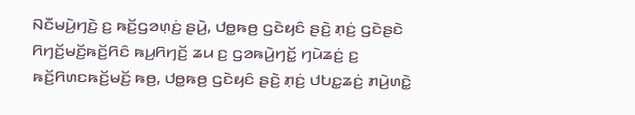ꤡꤢꤪꤗꤣꤧ꤬ꤚꤢꤧ꤬ ꤢ꤬ ꤒꤢꤩ꤬ꤞꤤꤛ꤫ꤢꤦ꤬ ꤔꤣꤧ꤬, ꤓꤥ꤭ꤒꤥ꤬ ꤞꤢꤧꤟꤢꤨ ꤔꤢꤧ꤬ ꤊ꤫ꤢꤦ꤬ ꤞꤢꤧꤔꤢꤧ ꤖꤚꤢꤩ꤬ꤗꤢꤩ꤬ꤒꤢꤩ꤬ꤖꤢꤨ ꤒꤣ꤬ꤖꤚꤢꤩ꤬ ꤘꤣ ꤢ꤬ ꤞꤤꤒꤣꤧ꤬ꤚꤢꤩ꤭ ꤚꤣꤧꤘꤢꤦ꤬ ꤢ꤬ ꤒꤢꤩ꤬ꤖꤛꤢꤒꤢꤩ꤬ꤗꤢꤩ꤬ ꤒꤥ꤬, ꤓꤥ꤭ꤒꤥ꤬ ꤞꤢꤧꤟꤢꤨ ꤔꤢꤧ꤬ ꤊ꤫ꤢꤦ꤬ ꤓꤝꤢ꤭ꤘꤢꤦ꤬ ꤊꤣꤧ꤬ꤛꤢꤧ꤭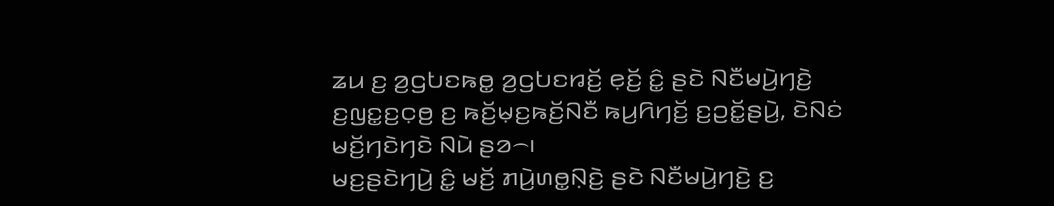ꤘꤣ ꤢ꤬ ꤤ꤬ꤞꤝꤢꤒꤥ꤭ ꤤ꤬ꤞꤝꤢꤙꤢꤩ꤬ ꤕ꤫ꤢꤩ꤬ ꤢꤨ꤭ ꤔꤢꤧ ꤡꤢꤪꤗꤣꤧ꤬ꤚꤢꤧ꤬ ꤢ꤬ꤜꤢ꤭ꤢ꤬ꤍ꤫ꤥ꤬ ꤢ꤬ ꤒꤢꤩ꤬ꤗ꤫ꤢ꤬ꤒꤢꤩ꤬ꤡꤢꤪ ꤒꤣ꤬ꤖꤚꤢꤩ꤬ ꤢ꤬ꤑꤢꤩ꤭ꤔꤣꤧ꤬, ꤢꤧꤡꤢꤦ ꤗꤢꤩ꤬ꤚꤢꤧꤚꤢꤧ ꤡꤣꤧ ꤔꤤ꤮꤯
ꤗꤢ꤬ꤔꤢꤧꤚꤣꤧ꤬ ꤢꤨ꤭ ꤗꤢꤩ꤬ ꤊꤣꤧ꤬ꤛꤥ꤭ꤡ꤫ꤢꤧ꤬ ꤔꤢꤧ ꤡꤢꤪꤗꤣꤧ꤬ꤚꤢꤧ꤬ ꤢ꤬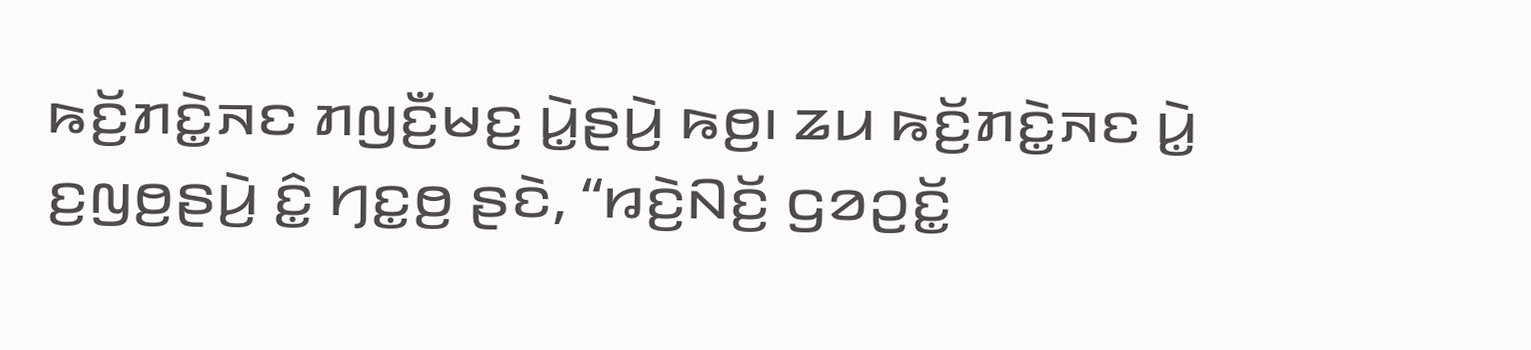ꤒꤢꤩ꤬ꤊꤢꤧ꤭ꤏꤢ ꤊꤜꤢꤪ꤬ꤗꤢ꤬ ꤣꤧ꤭ꤔꤣꤧ꤬ ꤒꤥ꤬꤯ ꤘꤣ ꤒꤢꤩ꤬ꤊꤢꤧ꤭ꤏꤢ ꤣꤧ꤭ ꤢ꤬ꤜꤥ꤬ꤔꤣꤧ꤬ ꤢꤨ꤭ ꤚꤢ꤭ꤥ꤬ ꤔꤢꤧ, “ꤙꤢꤧ꤬ꤡꤢꤩ꤬ ꤞꤤꤑꤢꤩ꤭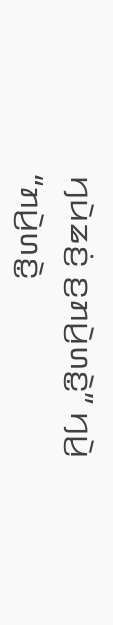ꤚꤣꤧꤘꤢꤦ꤬ ꤢ꤬ꤊꤣꤧ꤬ꤛꤢꤧ꤭” ꤚꤣꤧ꤬ “ꤊꤣꤧ꤬ꤛꤢꤧ꤭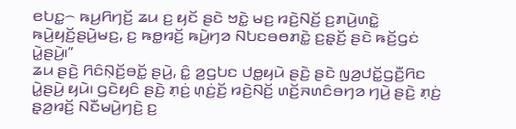ꤕꤝꤢ꤭꤮ ꤒꤣ꤬ꤖꤚꤢꤩ꤬ ꤘꤣ ꤢ꤬ ꤟꤢꤩ ꤔꤢꤧ ꤠꤢꤧ꤭ ꤗꤢ꤬ ꤙꤢꤧ꤬ꤡꤢꤩ꤬ ꤢ꤬ꤊꤣꤧ꤬ꤛꤢꤧ꤭ ꤒꤣꤧ꤬ꤟꤢꤩ꤬ꤔꤣꤧ꤬ꤗꤢ꤬, ꤢ꤬ ꤒꤥ꤭ꤙꤢꤩ꤬ ꤒꤣꤧ꤬ꤚꤤ ꤡꤝꤢꤋꤥꤊꤢꤧ꤭ ꤢ꤬ꤔ꤫ꤢꤩ꤬ ꤔꤢꤧ ꤒꤢꤩ꤬ꤞꤢꤦ ꤣꤧ꤭ꤔꤣꤧ꤬꤯”
ꤘꤣ ꤔꤢꤧ꤬ ꤖꤢꤨꤡ꤫ꤢꤩ꤬ꤋꤢꤩ꤭ ꤔꤣꤧ꤬, ꤢꤨ꤭ ꤤ꤬ꤞꤝꤢ ꤓꤥ꤭ꤟꤣꤧ ꤔꤢꤧ꤬ ꤔꤢꤧ ꤜꤤ꤬ꤓꤢꤩ꤭ꤞꤢꤪ꤬ꤖꤢ ꤣꤧ꤭ꤔꤣꤧ꤬ ꤟꤣꤧ꤯ ꤞꤢꤧꤟꤢꤨ ꤔꤢꤧ꤬ ꤊ꤫ꤢꤦ꤬ ꤛ꤫ꤢꤦ꤬ꤢꤩ꤬ ꤙꤢꤧ꤬ꤡꤢꤩ꤬ ꤛꤢꤩ꤬ꤏꤛꤢꤨꤋꤚꤤ ꤚꤣꤧ꤬ ꤔꤢꤧ꤬ ꤊ꤫ꤢꤦ꤬ ꤔ꤫ꤤ꤬ꤙꤢꤩ꤬ ꤡꤢꤪꤗꤣꤧ꤬ꤚꤢꤧ꤬ ꤢ꤬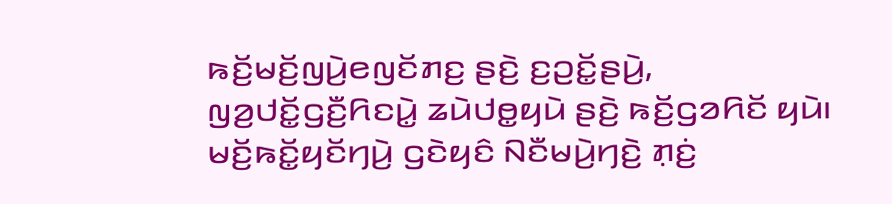ꤒꤢꤩ꤬ꤗꤢꤩ꤬ꤜꤣꤧ꤬ꤕꤜꤢꤩꤊꤢ꤬ ꤔꤢꤧ꤬ ꤢ꤬ꤑꤢꤩ꤭ꤔꤣꤧ꤬, ꤜꤤ꤬ꤓꤢꤩ꤭ꤞꤢꤪ꤬ꤖꤢꤣꤧ꤭ ꤘꤣꤧꤓꤥ꤭ꤟꤣꤧ ꤔꤢꤧ꤬ ꤒꤢꤩ꤬ꤞꤤꤖꤢꤩ ꤟꤣꤧ꤯
ꤗꤢꤩ꤬ꤒꤢꤩ꤭ꤟꤢꤩꤚꤣꤧ꤬ ꤞꤢꤧꤟꤢꤨ ꤡꤢꤪꤗꤣꤧ꤬ꤚꤢꤧ꤬ ꤊ꤫ꤢꤦ꤬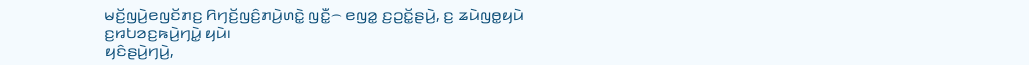ꤗꤢꤩ꤬ꤜꤣꤧ꤬ꤕꤜꤢꤩꤊꤢ꤬ ꤖꤚꤢꤩ꤬ꤜꤢꤨ꤬ꤊꤣꤧ꤬ꤛꤢꤧ꤭ ꤜꤢꤪ꤭꤮ ꤕꤜꤤ꤭ ꤢ꤬ꤑꤢꤩ꤭ꤔꤣꤧ꤬, ꤢ꤬ ꤘꤣꤧꤜꤥ꤭ꤟꤣꤧ ꤢ꤬ꤙꤝꤤꤢ꤬ꤒꤣꤧ꤬ꤚꤣꤧ꤭ ꤟꤣꤧ꤯
ꤟꤢꤨꤔꤣꤧ꤬ꤚꤣꤧ꤬,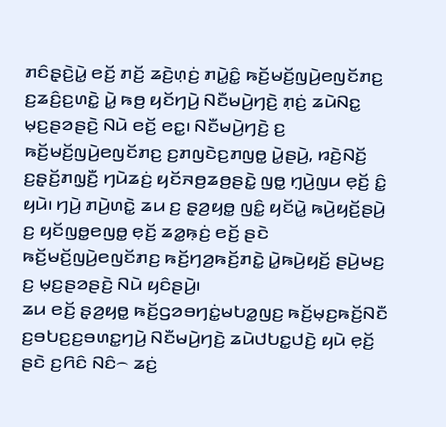ꤊꤢꤨꤔ꤫ꤢꤧ꤬ꤣꤧ꤭ ꤕꤢꤩ꤬ ꤊꤢꤩ꤬ ꤘꤢꤧ꤬ꤛ꤫ꤢꤦ꤬ ꤊꤣꤧ꤭ꤢꤨ꤭ ꤒꤢꤩ꤬ꤗꤢꤩ꤬ꤜꤣꤧ꤬ꤕꤜꤢꤩꤊꤢ꤬ ꤢ꤬ꤘꤢꤨ꤬ꤢ꤬ꤛꤢꤧ꤭ ꤣꤧ꤭ ꤒꤥ꤬ ꤟꤢꤩꤚꤣꤧ꤬ ꤡꤢꤪꤗꤣꤧ꤬ꤚꤢꤧ꤬ ꤊ꤫ꤢꤦ꤬ ꤘꤣꤧꤡꤢ꤭ ꤗ꤫ꤢ꤬ꤔꤤꤔꤢꤧ꤬ ꤡꤣꤧ ꤕꤢꤩ꤬ ꤕꤢ꤭꤯ ꤡꤢꤪꤗꤣꤧ꤬ꤚꤢꤧ꤬ ꤢ꤬ ꤒꤢꤩ꤬ꤗꤢꤩ꤬ꤜꤣꤧ꤬ꤕꤜꤢꤩꤊꤢ꤬ ꤢ꤬ꤊꤜꤢꤧꤢ꤬ꤊꤜꤥ꤭ ꤣꤧ꤭ꤔꤣꤧ꤬, ꤙꤢꤧ꤬ꤡꤢꤩ꤬ ꤢ꤬ꤔ꤫ꤢꤩ꤬ꤊꤜ꤫ꤢꤪ꤬ ꤚꤣꤧꤘꤢꤦ꤬ ꤟꤢꤩꤏꤥ꤬ꤘꤥ꤬ꤔꤢꤧ꤭ ꤜꤥ꤭ ꤚ꤫ꤣꤧ꤬ꤜꤣ ꤕ꤫ꤢꤩ꤬ ꤢꤨ꤭ ꤟꤣꤧ꤯ ꤚꤣꤧ꤬ ꤊꤣꤧ꤬ꤛꤢꤧ꤭ ꤘꤣ ꤢ꤬ ꤔ꤫ꤤ꤬ꤟꤥ꤭ ꤜꤢꤨ꤭ ꤟꤢꤩꤣꤧ꤭ ꤒꤣꤧ꤬ꤟꤢꤩ꤬ꤔꤣꤧ꤬ ꤢ꤬ ꤟꤢꤩꤜꤥ꤭ꤕꤜꤥ꤭ ꤕ꤫ꤢꤩ꤬ ꤘꤤ꤭ꤒ꤫ꤢꤦ꤬ ꤕꤢꤩ꤬ ꤔꤢꤧ ꤒꤢꤩ꤬ꤗꤢꤩ꤬ꤜꤣꤧ꤬ꤕꤜꤢꤩꤊꤢ꤬ ꤒꤢꤩ꤬ꤚꤤ꤬ꤒꤢꤩ꤬ꤊꤢꤧ꤭ ꤣꤧ꤭ꤒꤣꤧ꤬ꤟꤢꤩ꤬ ꤔꤣꤧ꤬ꤗꤢ꤬ ꤢ꤬ ꤗ꤫ꤢ꤬ꤔꤤꤔꤢꤧ꤬ ꤡꤣꤧ ꤟꤢꤨꤔꤣꤧ꤬꤯
ꤘꤣ ꤕꤢꤩ꤬ ꤔ꤫ꤤ꤬ꤟꤥ꤭ ꤒꤢꤩ꤬ꤞꤤꤋꤚꤢꤦ꤭ꤗꤝꤤ꤭ꤜꤢ꤬ ꤒꤢꤩ꤬ꤗ꤫ꤢ꤬ꤒꤢꤩ꤬ꤡꤢꤪ ꤢ꤬ꤋꤝꤢ꤬ꤢ꤬ꤋꤛꤢ꤭ꤚꤣꤧ꤬ ꤡꤢꤪꤗꤣꤧ꤬ꤚꤢꤧ꤬ ꤘꤣꤧꤓꤝꤢ꤭ꤓꤢꤧ꤬ ꤟꤣꤧ ꤕ꤫ꤢꤩ꤬ ꤔꤢꤧ ꤢ꤬ꤖꤢꤨ ꤡꤢꤨ꤮ ꤘꤢꤦ꤬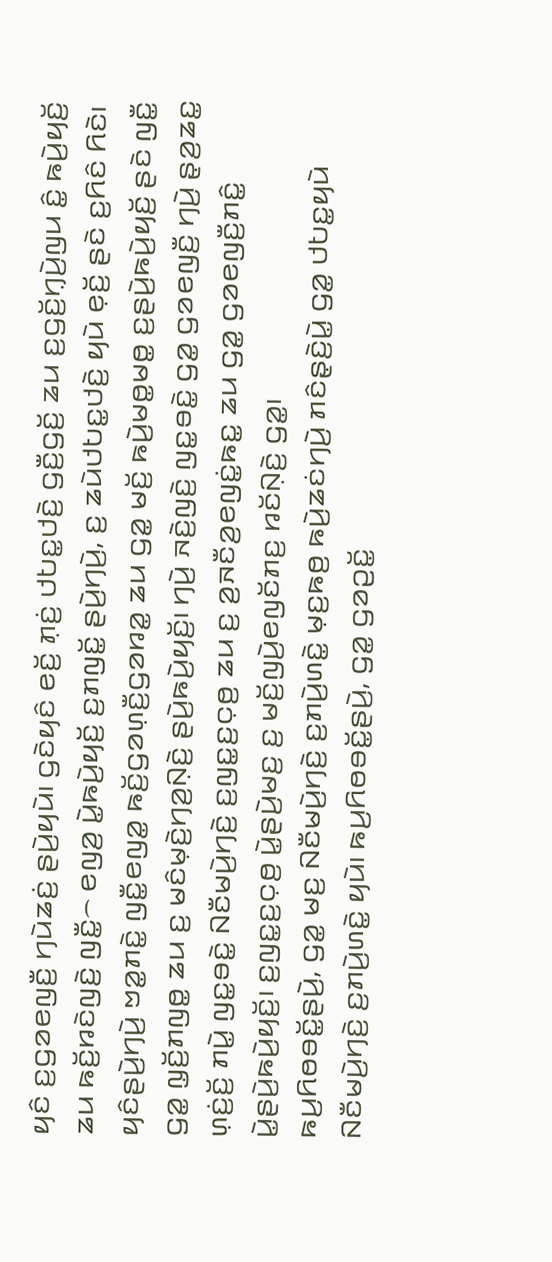ꤟꤢꤨ ꤢ꤬ꤞꤤꤕꤜꤢꤪ꤬ ꤚꤣꤧꤘꤢꤦ꤬ ꤔꤣꤧ꤬ꤟꤣꤧ꤯ ꤞꤢꤧꤟꤢꤨ ꤕꤢꤩ꤬ ꤊ꤫ꤢꤦ꤬ ꤓꤝꤢ꤭ꤓꤢꤧ꤬ ꤞꤢꤪ꤬ꤞꤢꤩ꤬ ꤘꤣ ꤢ꤬ꤞꤢꤩ꤬ꤚ꤫ꤣꤧ꤬ꤜꤣ ꤢꤨ꤭ ꤒꤣꤧ꤬ꤟꤢꤩ꤬ ꤘꤣ ꤒꤢꤩ꤬ꤙꤢꤧꤜꤢꤧ꤬ ꤜꤢꤪ꤭꤮ ꤕꤜꤤ꤬ ꤣꤧ꤭ꤒꤣꤧ꤬ꤟꤢꤩ꤬ ꤢ꤬ꤊꤜꤢꤩ꤭ ꤔꤣꤧ꤬ꤚꤣꤧ꤬, ꤢ꤬ ꤘꤣꤧꤓꤝꤢ꤭ꤓꤢꤧ꤬ ꤟꤣꤧ ꤕ꤫ꤢꤩ꤬ ꤔꤢꤧ ꤢ꤬ꤖꤢꤨ ꤖꤢꤧ꤯
ꤟꤢꤨꤔꤣꤧ꤬ꤚꤣꤧ꤬ ꤠꤤ꤭ꤊꤢꤧ꤭ ꤜꤢꤪ꤭ꤕꤜꤤ꤭ ꤒꤢꤩ꤬ꤞꤤꤛ꤫ꤢꤪ꤬ꤞꤤꤙꤤ꤭ ꤘꤣ ꤞꤤ꤭ ꤗꤢꤩ꤬ ꤒꤣꤧ꤬ꤗꤥ꤭ꤗꤥ꤭ ꤢ꤬ꤔꤣꤧ꤬ꤒꤣꤧ꤬ꤟꤢꤩ꤬ ꤔꤢꤧ ꤜꤢꤪ꤭ ꤞꤤ꤭ ꤜ꤫ꤢꤩ꤬ꤊꤜꤥ꤭ ꤘꤣ ꤢ꤬ ꤗꤢꤨꤗ꤫ꤢꤧ꤬ꤚꤤ꤬ꤡ꤫ꤢꤧ꤬ ꤔꤣꤧ꤬ꤒꤣꤧ꤬ꤟꤢꤩ꤬꤯ ꤚꤣꤧ꤬ ꤏꤢꤧ꤬ꤜꤢꤧ꤬ ꤜꤢ꤭ꤋꤢꤧ꤭ ꤞꤤ꤭ ꤞꤤꤕꤜꤢꤪ꤬ ꤚꤣꤧ꤬ ꤔ꤫ꤤ꤬ꤘꤢ꤭ ꤛ꤫ꤢꤦ꤬ꤢꤩ꤬ ꤊꤣꤧ꤭ ꤜꤢ꤭ꤋꤢꤧ꤭ ꤡꤢꤪꤗꤣꤧ꤬ꤚꤢꤧ꤬ ꤢ꤬ꤜꤢ꤭ꤢ꤬ꤍ꤫ꤥ꤬ ꤘꤣ ꤢ꤬ ꤤ꤬ꤏꤢꤪꤤ꤬ꤕꤜꤢꤦ꤭ꤒꤢ꤭ ꤘꤣ ꤞꤤ꤭ ꤞꤤꤕꤜꤢꤪ꤬ꤊꤢꤨ꤭ ꤣꤧ꤭ꤔꤣꤧ꤬ꤒꤣꤧ꤬ꤟꤢꤩ꤬꤯ ꤢ꤬ꤜꤢ꤭ꤢ꤬ꤍ꤫ꤥ꤬ ꤣꤧ꤭ꤔꤣꤧ꤬ꤗꤢ꤬ ꤢ꤬ ꤗꤢꤩ꤬ꤜꤣꤧ꤬ꤕꤜꤢꤩꤊꤢ꤬ ꤙꤢꤩꤡ꤫ꤢꤧ꤬ ꤞꤤ꤭꤯
ꤒꤣ꤬ꤖꤥꤋꤢꤩ꤭ꤔꤣꤧ꤬, ꤞꤤ꤭ ꤗꤢ꤬ ꤡꤢꤪꤗꤣꤧ꤬ꤚꤢꤧ꤬ ꤢ꤬ꤊꤣꤧ꤬ꤛꤢꤧ꤭ ꤗ꤫ꤢ꤬ꤒꤥ꤬ ꤒꤣꤧ꤬ꤘꤢꤦꤚꤣꤧ꤬ ꤊꤢꤨꤔ꤫ꤢꤧ꤬ꤣꤧ꤭ ꤞꤤ꤭ ꤓꤝꤢ꤭ꤟꤣꤧ ꤡꤢꤪꤗꤣꤧ꤬ꤚꤢꤧ꤬ ꤢ꤬ꤊꤣꤧ꤬ꤛꤢꤧ꤭ ꤟꤣꤧ꤯ ꤒꤣ꤬ꤖꤥꤋꤢꤩ꤭ꤔꤣꤧ꤬, ꤞꤤ꤭ ꤞꤤꤑꤢꤩ꤭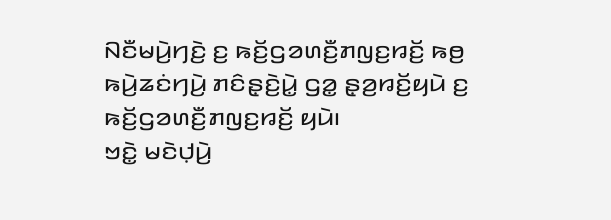ꤡꤢꤪꤗꤣꤧ꤬ꤚꤢꤧ꤬ ꤢ꤬ ꤒꤢꤩ꤬ꤞꤤꤛꤢꤪ꤬ꤊꤜꤢ꤬ꤙꤢꤩ꤬ ꤒꤥ꤬ ꤒꤣꤧ꤬ꤘꤢꤦꤚꤣꤧ꤬ ꤊꤢꤨꤔ꤫ꤢꤧ꤬ꤣꤧ꤭ ꤞꤤ꤭ ꤔ꤫ꤤ꤬ꤙꤢꤩ꤬ꤟꤣꤧ ꤢ꤬ ꤒꤢꤩ꤬ꤞꤤꤛꤢꤪ꤬ꤊꤜꤢ꤬ꤙꤢꤩ꤬ ꤟꤣꤧ꤯
ꤠꤢꤧ꤭ ꤗꤢꤧꤓ꤫ꤣꤧ꤬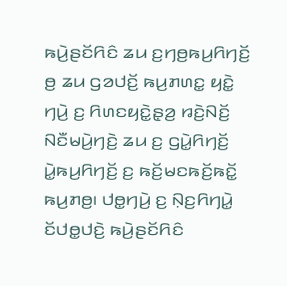ꤒꤣꤧ꤬ꤔꤢꤩꤖꤢꤨ ꤘꤣ ꤢ꤬ꤚꤥ꤬ꤒꤣ꤬ꤖꤚꤢꤩ꤬ ꤥ꤬ ꤘꤣ ꤞꤤꤓꤢꤩ꤬ ꤒꤣ꤬ꤊꤛꤢ꤭ ꤟꤢꤧ꤭ ꤚꤣꤧ꤬ ꤢ꤬ ꤖꤛꤢꤟꤢꤧ꤭ꤔ꤫ꤤ꤬ ꤙꤢꤧ꤬ꤡꤢꤩ꤬ ꤡꤢꤪꤗꤣꤧ꤬ꤚꤢꤧ꤬ ꤘꤣ ꤢ꤬ ꤞꤣꤧ꤭ꤖꤚꤢꤩ꤬ ꤣꤧ꤭ꤒꤣ꤬ꤖꤚꤢꤩ꤬ ꤢ꤬ ꤒꤢꤩ꤬ꤗꤢꤒꤢꤩ꤬ꤒꤢꤩ꤭ ꤒꤣ꤬ꤊꤥ꤬꤯ ꤓꤥ꤭ꤚꤣꤧ꤬ ꤢ꤬ ꤡ꤫ꤢ꤬ꤖꤚꤣꤧ꤭ ꤢꤩꤓꤥ꤭ꤓꤢꤧ꤬ ꤒꤣꤧ꤬ꤔꤢꤩꤖꤢꤨ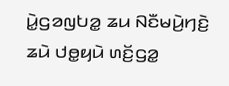ꤣꤧ꤭ꤞꤤꤜꤝꤤ꤭ ꤘꤣ ꤡꤢꤪꤗꤣꤧ꤬ꤚꤢꤧ꤬ ꤘꤣꤧ ꤓꤥ꤭ꤟꤣꤧ ꤛꤢꤩ꤬ꤞꤤ꤭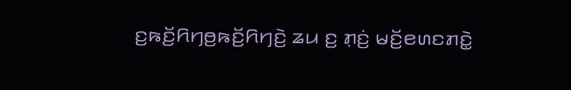ꤢ꤬ꤒꤢꤩ꤬ꤖꤚꤥ꤬ꤒꤢꤩ꤬ꤖꤚꤢꤧ꤬ ꤘꤣ ꤢ꤬ ꤊ꤫ꤢꤦ꤬ ꤗꤢꤩ꤬ꤕꤛꤢꤊꤢꤧ꤭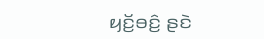ꤟꤢꤩ꤬ꤋꤢꤨ꤬ ꤔꤢꤧ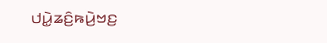ꤓꤣꤧ꤭ꤘꤢꤨ꤬ꤒꤣꤧ꤬ꤠꤢ꤬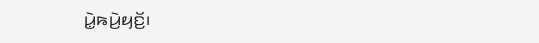ꤣꤧ꤭ꤒꤣꤧ꤬ꤟꤢꤩ꤬꤯